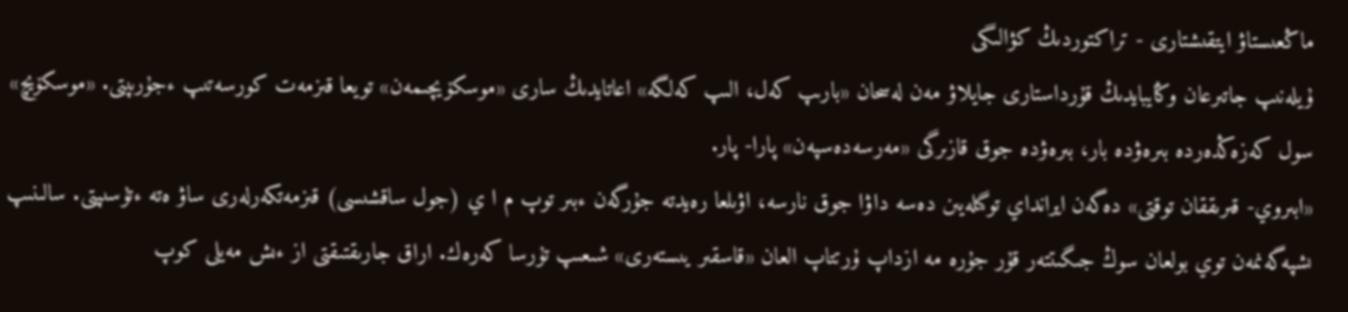ماڭعىستاۋ ايتقىشتارى - تراكتوردىڭ كۋالىگى
ۇيلەنىپ جاتىرعان وڭايبايدىڭ قۇرداستارى جايلاۋ مەن لەسحان «بارىپ كەل، الىپ كەلگە» اعاتايدىڭ سارى «موسكۆيچىمەن» تويعا قىزمەت كورسەتىپ ءجۇرىپتى. «موسكۆيچ» سول كەزەڭدەردە بىرەۋدە بار، بىرەۋدە جوق قازىرگى «مەرسەدەسپەن» پارا- پار.
«ابىروي- قىرىققان توقتى» دەگەن ايرانداي توگىلەيىن دەسە داۋا جوق نارسە، اۋىلعا رەيدتە جۇرگەن ءبىر توپ م ا ي (جول ساقشىسى) قىزمەتكەرلەرى ساۋ ەتە ءتۇسىپتى. سالىنىپ ىشپەگەنمەن توي بولعان سوڭ جىگىتتەر قۇر جۇرە مە ازداپ ۇرتتاپ العان «قاسقىر يىستەرى» شىعىپ تۇرسا كەرەك. اراق جارىقتىقتى از ءىش مەيلى كوپ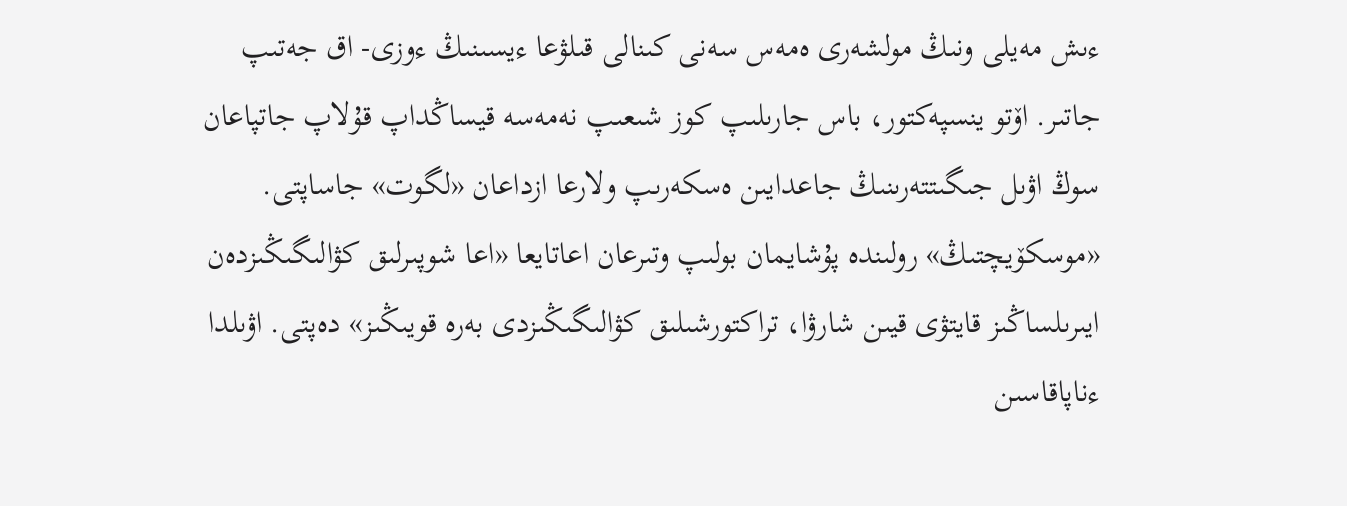ءىش مەيلى ونىڭ مولشەرى ەمەس سەنى كىنالى قىلۋعا ءيسىنىڭ ءوزى- اق جەتىپ جاتىر. اۆتو ينسپەكتور، باس جارىلىپ كوز شىعىپ نەمەسە قيساڭداپ قۇلاپ جاتپاعان سوڭ اۋىل جىگىتتەرىنىڭ جاعدايىن ەسكەرىپ ولارعا ازداعان «لگوت» جاساپتى.
«موسكۆيچتىڭ» رولىندە پۇشايمان بولىپ وتىرعان اعاتايعا «اعا شوپىرلىق كۋالىگىڭىزدەن ايىرىلساڭىز قايتۋى قيىن شارۋا، تراكتورشىلىق كۋالىگىڭىزدى بەرە قويىڭىز» دەپتى. اۋىلدا ءناپاقاسىن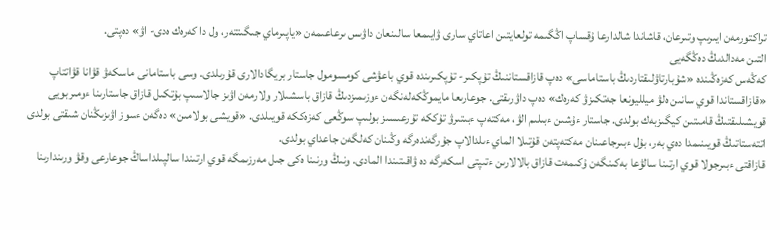تراكتورمەن ايىرىپ وتىرعان، قاشاندا شالدارعا ۇقساپ اڭگىمە تولعايتىن اعاتاي سارى ۋايىمعا سالىنعان داۋىس ىرعاعىمەن «ياپىرماي جىگىتتەر، ول دا كەرەك ەدى- اۋ» دەپتى.
التىن مەدالدىڭ دەڭگەيى
كەڭەس كەزەڭىندە «شۇبارتاۋلىقتاردىڭ باستاماسى» دەپ قازاقستاننىڭ تۇپكىر- تۇپكىرىندە قوي باعۋشى كومسومول جاستار بريگادالارى قۇرىلدى. وسى باستامانى ماسكەۋ قۋانا قۋاتتاپ «قازاقستاندا قوي سانىن ەلۋ ميلليونعا جەتكىزۋ كەرەك» دەپ داۋرىقتى. جوعارىعا مايموڭكەلەنگەن ءوزىمىزدىڭ قازاق باسشىلار ولارمەن اۋىز جالاسىپ بۇتكىل قازاق جاستارىنا ءومىربويى قويشىلىقتىڭ قامىتىن كيگىزبەك بولدى. جاستار ءۇشىن ءبىلىم الۋ، مەكتەپ ءبىتىرۋ تۇككە تۇرعىسىز بولىپ سوڭعى كەزەككە قويىلدى. «قويشى بولامىن» دەگەن ءسوز اۋىزىڭنان شىقتى بولدى اتتەستاتىڭ قويىنىمدا دەي بەر، بۇل ءبىرجاعىنان مەكتەپتەن قۇتىلا الماي ءىلدالاپ جۇرگەندەرگە وڭىنان كەلگەن جاعداي بولدى.
قازاقتى ءبىرجولا قوي ارتىنا سالۋعا بەكىنگەن ۇكىمەت قازاق بالالارىن ءتىپتى اسكەرگە دە ۋاقىتىندا المادى. ونىڭ ورنىنا ەكى جىل مەرزىمگە قوي ارتىندا سالپىلداساڭ جوعارعى وقۋ ورىندارىنا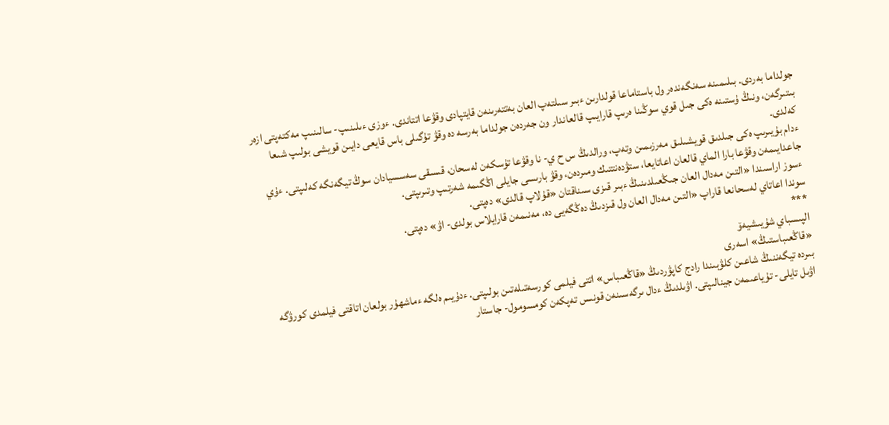جولداما بەردى. بىلىمىنە سەنگەندەر ول باستاماعا قولدارىن ءبىر سىلتەپ العان بەتتەرىنەن قايتپادى وقۋعا اتتاندى. ءوزى ءىلىنىپ- سالىنىپ مەكتەپتى ازەر بىتىرگەن، ونىڭ ۇستىنە ەكى جىل قوي سوڭىنا ەرىپ قارايىپ قالعاندار ون جەردەن جولداما بەرسە دە وقۋ تۇگىلى باس قايعى دايىن قويشى بولىپ شىعا كەلدى.
ءدام بۇيىرىپ ەكى جىلدىق قويشىلىق مەرزىمىن وتەپ، ورالدىڭ س ح ي- نا وقۋعا تۇسكەن لەسحان، قىسقى سەسسيادان سوڭ تيگەنگە كەلىپتى. ءۇي جاعدايىمەن وقۋعا بارا الماي قالعان اعاتايعا، ستۋدەنتتىك ومىردەن، وقۋ بارىسى جايلى اڭگىمە شەرتىپ وتىرىپتى.
ءسوز اراسىندا «التىن مەدال العان جىڭعىلدىنىڭ ءبىر قىزى سىناقتان «قۇلاپ قالدى» دەپتى.
سوندا اعاتاي لەسحانعا قاراپ «التىن مەدال العان ول قىزدىڭ دەڭگەيى دە، مەنىمەن قارايلاس بولدى- اۋ» دەپتى.
***
الپىسباي شۇيىشيەۆ
«قاڭعىباستىڭ» اسەرى
بىردە تيگەننىڭ شاعىن كلۋبىندا رادج كاپۋردىڭ «قاڭعىباس» اتتى فيلمى كورسەتىلەتىن بولىپتى. ءدۇيىم ەلگە ءماشھۇر بولعان اتاقتى فيلمدى كورۋگە اۋىل تايلى- تۇياعىمەن جينالىپتى. اۋىلدىڭ ءدال ىرگەسىنەن قونىس تەپكەن كومسومول- جاستار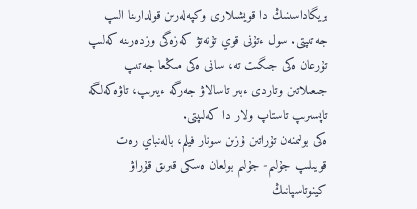بريگاداسىنىڭ دا قويشىلارى وكپەلەرىن قولدارىنا الىپ جەتىپتى. سول ءتۇنى قوي تۇنەتۋ كەزەگى وزدەرىنە كەلىپ تۇرعان ەكى جىگىت تە، سانى ەكى مىڭعا جەتىپ جىعىلاتىن وتاردى ءبىر تاسالاۋ جەرگە ءيىرىپ، تاۋەكەلگە تاپسىرىپ تاستاپ ولار دا كەلىپتى.
ەكى بولىمنەن تۇراتىن ۇزىن سونار فيلم، بالەنباي رەت قويىلىپ جۇلىم- جۇلىم بولعان ەسكى قىرىق قۇراۋ كينوتاسپانىڭ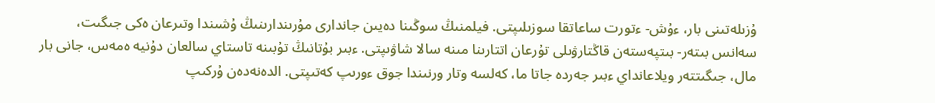ۇزىلەتىنى بار، ءۇش- ءتورت ساعاتقا سوزىلىپتى. فيلمنىڭ سوڭىنا دەيىن جاندارى مۇرىندارىنىڭ ۇشىندا وتىرعان ەكى جىگىت، سەانس بىتەر- بىتپەستەن قاڭتارۋىلى تۇرعان اتتارىنا مىنە سالا شاۋىپتى. ءبىر بۇتانىڭ تۇبىنە تاستاي سالعان دۇنيە ەمەس، جانى بار مال، جىگىتتەر ويلاعانداي ءبىر جەردە جاتا ما، كەلسە وتار ورنىندا جوق ءورىپ كەتىپتى. الدەنەدەن ۇركىپ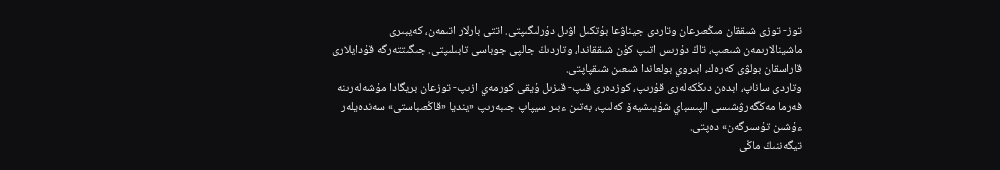توز- توزى شىققان مىڭعىرعان وتاردى جيناۋعا بۇتكىل اۋىل دۇرلىگىپتى. اتتى بارلار اتىمەن، كەيبىرى ماشينالارىمەن شىعىپ، تاڭ دۇرىس اتىپ كۇن شىققاندا، وتاردىڭ جالپى جوباسى تابىلىپتى. جىگىتتەرگە قۇدايلارى قاراسقان بولۋى كەرەك، ابىروي بولعاندا شىعىن شىقپاپتى.
وتاردى ساناپ، ابدەن دىڭكەلەرى قۇرىپ، كوزدەرى قىپ- قىزىل ۇيقى كورمەي ازىپ- توزعان بريگادا مۇشەلەرىنە فەرما مەڭگەرۋشىسى الپىسباي شۇيىشيەۆ كەلىپ، بەتىن ءبىر سيپاپ جىبەرىپ «ينديا «قاڭعىباستى» سەندەيلەر ءۇشىن تۇسىرگەن» دەپتى.
تيگەننىڭ ماڭى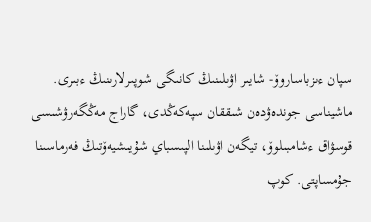سپان ءىزباساروۆ- شايىر اۋىلىنىڭ كانىگى شوپىرلارىنىڭ ءبىرى. ماشيناسى جوندەۋدەن شىققان سپەكەڭدى، گاراج مەڭگەرۋشىسى قوسۋاق ءشامبىلوۆ، تيگەن اۋىلىنا الپىسباي شۇيىشيەۆتىڭ فەرماسىنا جۇمساپتى. كوپ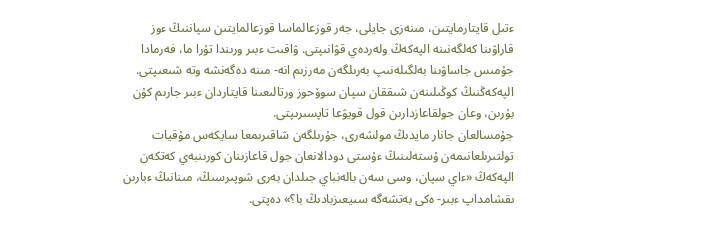ءتىل قايتارمايتىن، مىنەزى جايلى، جەر قوزعالماسا قوزعالمايتىن سپاننىڭ ءوز قاراۋىنا كەلگەنىنە الپەكەڭ ولەردەي قۋانىپتى. ۋاقىت ءبىر ورىندا تۇرا ما، فەرمادا جۇمىس جاساۋىنا بەلگىلەنىپ بەرىلگەن مەرزىم انە- مىنە دەگەنشە وتە شىعىپتى. الپەكەڭنىڭ كوڭىلىنەن شىققان سپان سوۆحوز ورتالىعىنا قايتاردان ءبىر جارىم كۇن بۇرىن، وعان جولقاعازدارىن قول قويۋعا تاپسىرىپتى.
جۇمسالعان جانار مايدىڭ مولشەرى، جۇرىلگەن شاقىرىمعا سايكەس مۇقيات تولتىرىلعانىمەن ۇستەلىنىڭ ءۇستى دودالانعان جول قاعازىنان كورىنبەي كەتكەن الپەكەڭ «ءاي سپان، وسى سەن بالەنباي جىلدان بەرى شوپىرسىڭ، مىنانىڭ ءبارىن ىقشامداپ ءبىر- ەكى بەتشەگە سىيعىزبادىڭ با؟» دەپتى.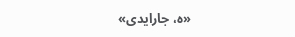«ە، جارايدى»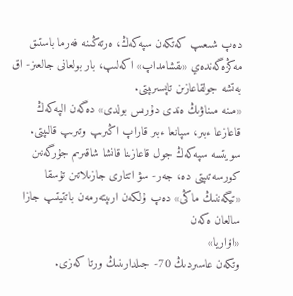دەپ شىعىپ كەتكەن سپەكەڭ، ەرتەڭىنە فەرما باستىق مەڭزەگەندەي «ىقشامداپ» اكەلىپ، بار بولعانى جالعىز- اق بەتشە جولقاعازىن تاپسىرىپتى.
«مىنە مىناۋىڭ ەندى دۇرىس بولدى» دەگەن الپەكەڭ قاعازعا ءبىر، سپانعا ءبىر قاراپ اڭىرىپ وتىرىپ قالىپتى.
سويتسە سپەكەڭ جول قاعازىنا قانشا شاقىرىم جۇرگەنىن كورسەتىپتى دە، جەر- سۋ اتتارى جازىلاتىن تۇسقا «تيگەننىڭ ماڭى» دەپ ۇلكەن ارىپتەرمەن باتتيتىپ جازا سالعان ەكەن
«اۆاريا»
وتكەن عاسىردىڭ 70- جىلدارىنىڭ ورتا كەزى.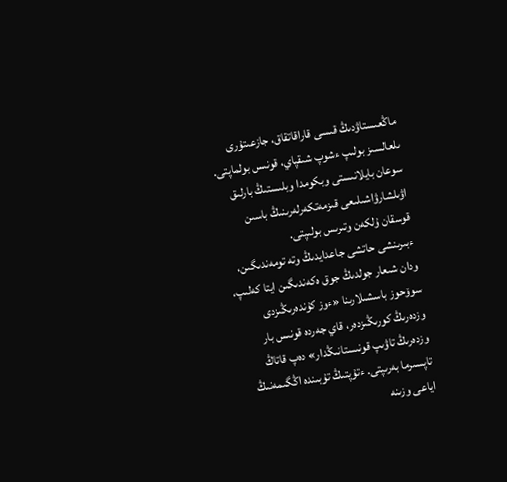ماڭعىستاۋدىڭ قىسى قاراقاتقاق، جازعىتۇرى ىلعالسىز بولىپ ءشوپ شىقپاي، قونىس بولماپتى. سوعان بايلانىستى وبكومدا وبلىستىڭ بارلىق اۋىلشارۋاشىلىعى قىزمەتكەرلەرىنىڭ باسىن قوسقان ۇلكەن وتىرىس بولىپتى.
ءبىرىنشى حاتشى جاعدايدىڭ وتە تومەندىگىن، ودان شىعار جولدىڭ جوق ەكەندىگىن ايتا كەلىپ، سوۆحوز باسشىلارىنا «ءوز كۇندەرىڭىزدى وزدەرىڭ كورىڭىزدەر، قاي جەردە قونىس بار وزدەرىڭ تاۋىپ قونىستانىڭدار» دەپ قاتاڭ تاپسىرما بەرىپتى. ءتۇپتىڭ تۇبىندە اڭگىمەنىڭ اياعى وزىنە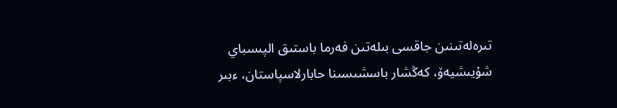تىرەلەتىنىن جاقسى بىلەتىن فەرما باستىق الپىسباي شۇيىشيەۆ، كەڭشار باسشىسىنا حابارلاسپاستان، ءبىر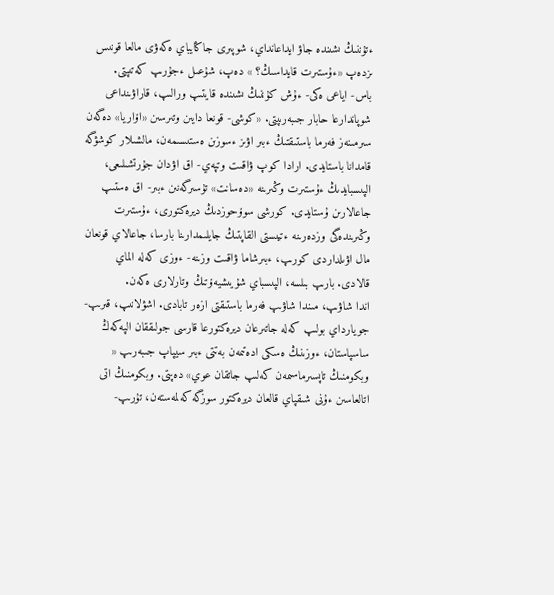ءتۇننىڭ ىشىندە جاۋ ايداعانداي، شوپىرى جاڭايباي ەكەۋى مالعا قونىس ىزدەپ «ءۇستىرت قايداسىڭ؟ » دەپ، شۇعىل ءجۇرىپ كەتىپتى.
باس- اياعى ەكى- ءۇش كۇننىڭ ىشىندە قايتىپ ورالىپ، قاراۋىنداعى شوپاندارعا حابار جىبەرىپتى. «كوشى- قونعا دايىن وتىرسىن «اۆاريا» دەگەن سىرمىنەز فەرما باستىقتىڭ ءبىر اۋىز ءسوزىن ەستىسىمەن، مالشىلار كوشۋگە قامدانا باستايدى. ارادا كوپ ۋاقىت وتپەي- اق اۋدان جۇرتشىلىعى، الپىسبايدىڭ ءۇستىرت وڭىرىنە «دەسانت» تۇسىرگەنىن ءبىر- اق ەستىپ جاعالارىن ۇستايدى. كورشى سوۆحوزدىڭ ديرەكتورى، ءۇستىرت وڭىرىندەگى وزدەرىنە ءتيىستى القاپتىڭ جايلىمدارىنا بارسا، جاعالاي قونعان مال اۋىلداردى كورىپ، ءبىرشاما ۋاقىت وزىنە- ءوزى كەلە الماي قالادى. بارىپ بىلسە، الپىسباي شۇيىشيەۆتىڭ وتارلارى ەكەن.
اندا شاۋىپ، مىندا شاۋىپ فەرما باستىقتى ازەر تابادى. اشۋلانىپ، قىرىپ- جويارداي بولىپ كەلە جاتىرعان ديرەكتورعا قارسى جولىققان الپەكەڭ ساسپاستان، ءوزىنىڭ ەسكى ادەتىمەن بەتتى ءبىر سيپاپ جىبەرىپ « وبكومنىڭ تاپسىرماسىمەن كەلىپ جاتقان عوي» دەپتى. وبكومنىڭ اتى اتالعاسىن ءۇنى شىقپاي قالعان ديرەكتور سوزگە كەلمەستەن، تۇرىپ-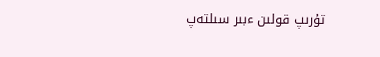تۇرىپ قولىن ءبىر سىلتەپ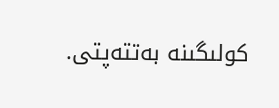كولىگىنە بەتتەپتى.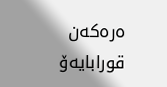ەرەكەن قورابايەۆ